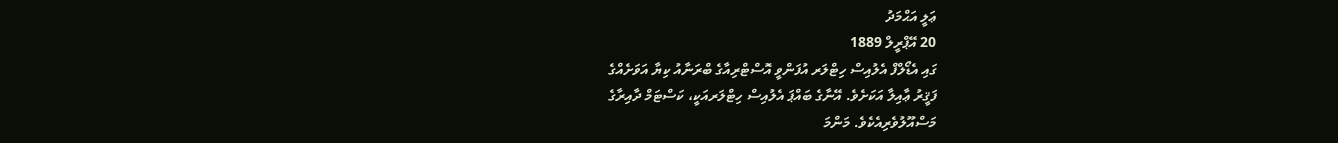ޢަލީ އަޙްމަދު
20 އޭޕްރީލް 1889
ގައި އެޑޯލްފް އެލުއިސް ހިޓްލަރ އުފަންވީ އޮސްޓްރިއާގެ ބްރަނާއު ކިޔާ އަވަށެއްގެ
ފަޤީރު ޢާއިލާ އަކަށެވެ. އޭނާގެ ބައްޕަ އެލުއިސް ހިޓްލަރއަކީ، ކަސްޓަމް ދާއިރާގެ
މަސްއޫލުވެރިއެކެވެ. މަންމަ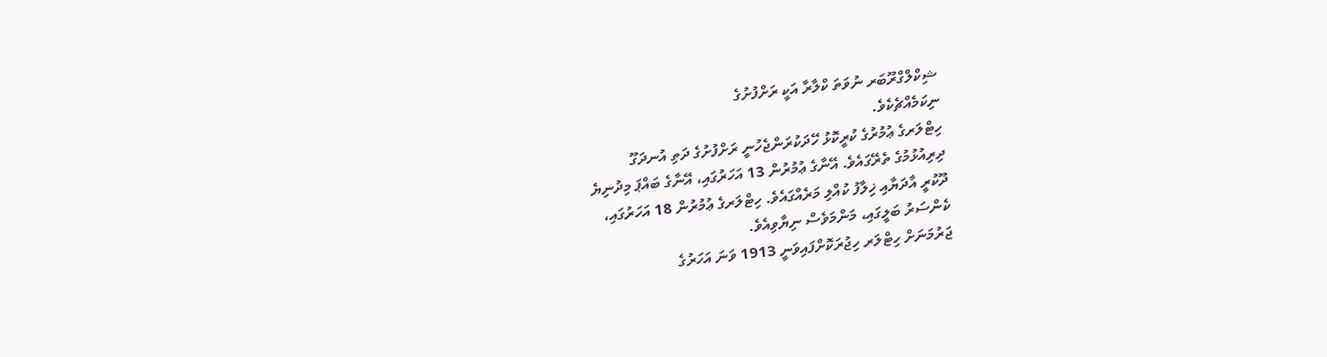ޝިކްލްގްރޫބަރ ނުވަތަ ކްލާރާ އަކީ ރަށްފުށުގެ
ނިކަމެއްޗެކެވެ.
ހިޓްލަރގެ ޢުމުރުގެ ކުރީކޮޅު ހޭދަކުރަންޖެހުނީ ރަށްފުށުގެ ދަތި އުނދަގޫ
ދިރިއުޅުމުގެ ތެރޭގައެވެ. އޭނާގެ ޢުމުރުން 13 އަހަރުގައި، އޭނާގެ ބައްޕަ މިދުނިޔެ
ދޫކުރީ އާދަޔާއި ޚިލާފު ކުއްލި މަރެއްގައެވެ. ހިޓްލަރގެ ޢުމުރުން 18 އަހަރުގައި،
ކެންސަރު ބަލީގައި، މަންމަވެސް ނިޔާވިއެވެ.
ޖަރުމަނަށް ހިޓްލަރ ހިޖުރަކޮށްފައިވަނީ 1913 ވަނަ އަހަރުގެ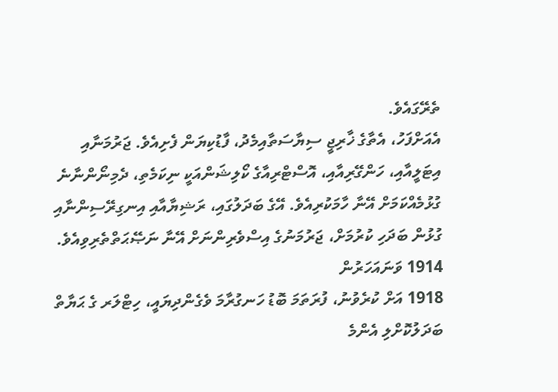ތެރޭގައެވެ.
އެއަށްފަހު، އެތާގެ ޚާރިޖީ ސިޔާސަތާއިމެދު، ފާޑުކިޔަން ފެށިއެވެ. ޖަރުމަނާއި
އިޓަލީއާއި، ހަންގޭރިއާއި، އޮސްޓްރިއާގެ ކޯލިޝަންއަކީ ނިކަމެތި، ދެމިނޯންނާނެ
ގުޅުމެއްކަމަށް އޭނާ ހާމަކުރިއެވެ. އޭގެ ބަދަލުގައި، ރަޝިޔާއާއި އިނގިރޭސިންނާއި
ގުޅުން ބަދަހި ކުރުމަށް، ޖަރުމަނުގެ އިސްވެރިންނަށް އޭނާ ނަޞޭޙަތްތެރިވިއެވެ.
1914 ވަނައަހަރުން
1918 އަށް ކުރެވުނު، ފުރަތަމަ ބޮޑު ހަނގުރާމަ ވެގެންދިޔައީ، ހިޓްލަރ ގެ ޙަޔާތް
ބަދަލުކޮށްލި އެންމެ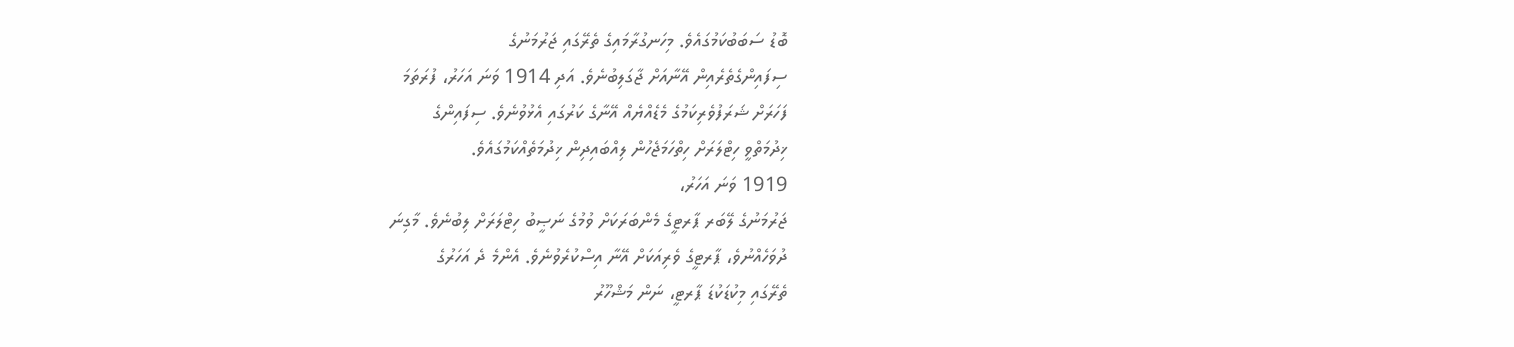ބޮޑު ސަބަބުކަމުގައެވެ. މިހަނގުރާމައިގެ ތެރޭގައި ޖަރުމަނުގެ
ސިފައިންގެތެރެއިން އޭނާއަށް ޖާގަލިބުނެވެ. އަދި 1914 ވަނަ އަހަރު، ފުރަތަމަ
ފަހަރަށް ޝަރަފުވެރިކަމުގެ މެޑެއްޔެއް އޭނާގެ ކަރުގައި އެޅުވުނެވެ. ސިފައިންގެ
ޚިދުމަތްވީ ހިޓްލަރަށް ހިތްހަމަޖެހުން ލިއްބައިދިން ޚިދުމަތެއްކަމުގައެވެ.
1919 ވަނަ އަހަރު،
ޖަރުމަނުގެ ލޭބަރ ޕާރޓީގެ މެންބަރަކަށް ވުމުގެ ނަޞީބު ހިޓްލަރަށް ލިބުނެވެ. މާގިނަ
ދުވަހެއްނުވެ، ޕާރޓީގެ ވެރިއަކަށް އޭނާ އިސްކުރެވުނެވެ. އެންމެ ދެ އަހަރުގެ
ތެރޭގައި މިކުޑަކުޑަ ޕާރޓީ، ނަން މަޝްހޫރު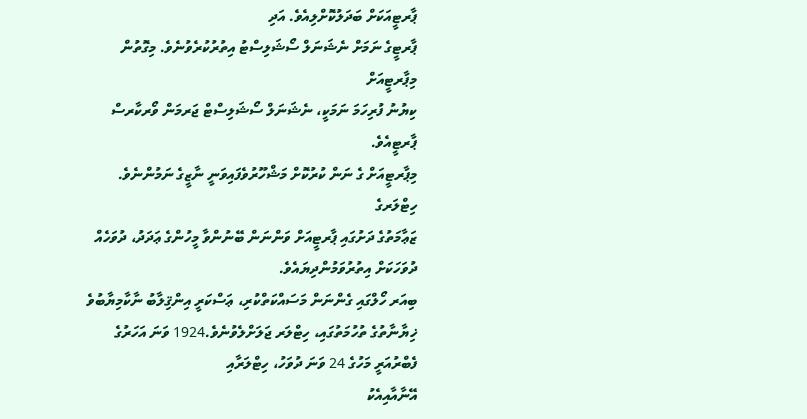ޕާރޓީއަކަށް ބަދަލުކޮށްލިއެވެ. އަދި
ޕާރޓީގެ ނަމަށް ނެޝަނަލް ސޯޝަލިސްޓު އިތުރުކުރެވުނެވެ. މިގޮތުން މިޕާރޓީއަށް
ކިޔުނު ފުރިހަމަ ނަމަކީ، ނެޝަނަލް ސޯޝަލިސްޓް ޖަރމަން ވޯރކާރސް ޕާރޓީއެވެ.
މިޕާރޓީއަށް ގެ ނަން ކުރުކޮށް މަޝްހޫރުވެފައިވަނީ ނާޒީގެ ނަމުންނެވެ. ހިޓްލަރގެ
ޒަޢާމަތުގެ ދަށުގައި ޕާރޓީއަށް ވަންނަން ބޭނުންވާ މީހުންގެ ޢަދަދު، ދުވަހެއް
ދުވަހަކަށް އިތުރުވަމުންދިޔައެވެ.
ބިއަރ ހޯލްގައި ގެންނަން މަސައްކަތްކުރި، ޢަސްކަރީ އިންޤިލާބު ނާކާމިޔާބުވެ
ޚިޔާނާތުގެ ތުހުމަތުގައި، ހިޓްލަރ ޖަލަށްލެވުނެވެ.1924 ވަނަ އަހަރުގެ ފެބްރުއަރީ މަހުގެ 24 ވަނަ ދުވަހު، ހިޓްލަރާއި
އޭނާއާއިއެކު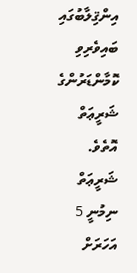އިންޤިލާބުގައި ބައިވެރިވި ކޮމާންޑަރުންގެ ޝަރީޢަތް އޮތެވެ. ޝަރީޢަތް
ނިމުނީ 5 އަހަރަށް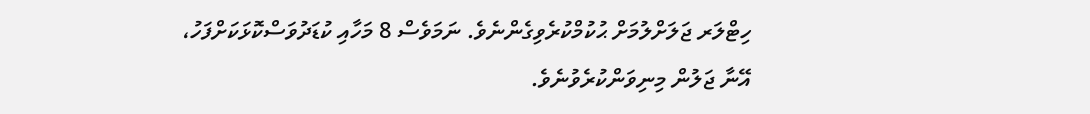ހިޓްލަރ ޖަލަށްލުމަށް ޙުކުމްކުރެވިގެންނެވެ. ނަމަވެސް 8 މަހާއި ކުޑަދުވަސްކޮޅަކަށްފަހު،
އޭނާ ޖަލުން މިނިވަންކުރެވުނެވެ.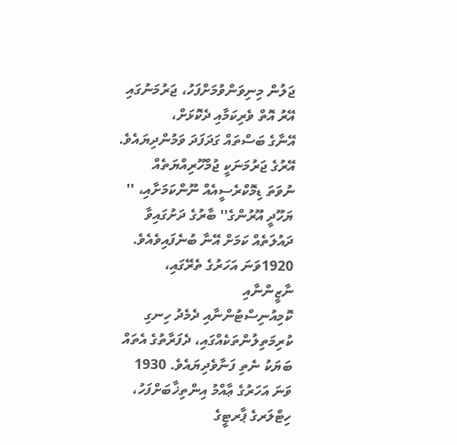ޖަލުން މިނިވަންވުމަށްފަހު، ޖަރުމަނުގައި އޭރު އޮތް ވެރިކަމާއި ދެކޮޅަށް،
އޭނާގެ ބަސްތައް ގަދަފަދަ ވަމުންދިޔައެވެ. އޭރުގެ ޖަރުމަނަކީ ޖުމްހޫރިއްޔަތެއް
ނުވަތަ ޑިމޮކްރެސީއެއް ނޫންކަމަށާއި، '' ޔަހޫދީ އޫރުންގެ'' ބާރުގެ ދަށުގައިވާ
ދައުލަތެއް ކަމަށް އޭނާ ބުނެފައިވެއެވެ. 1920ވަނަ އަހަރުގެ ތެރޭގައި، ނާޒީންނާއި
ކޮމިއުނިސްޓުންނާއި ދެމެދު ހިނގި ކުރިމަތިލުންތަކެއްގައި، ދެފަރާތުގެ އެތައް
ބަޔަކު ނެތި ފަނާވެދިޔައެވެ. 1930 ވަނަ އަހަރުގެ ޢާއްމު އިންތިޚާބަށްފަހު،
ހިޓްލަރގެ ޕާރޓީގެ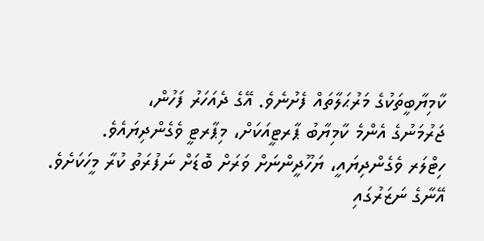ކާމިޔާބީތަކުގެ މަރުޙަލާތައް ފެށުނެވެ. އޭގެ ދެއަހަރު ފަހުން،
ޖަރުމަނުގެ އެންމެ ކާމިޔާބު ޕާރޓީއަކަށް، މިޕާރޓީ ވެގެންދިޔައެވެ.
ހިޓްލަރ ވެގެންދިޔައީ، ޔަހޫދީންނަށް ވަރަށް ބޮޑަށް ނަފުރަތު ކުރާ މީހަކަށެވެ.
އޭނާގެ ނަޒަރުގައި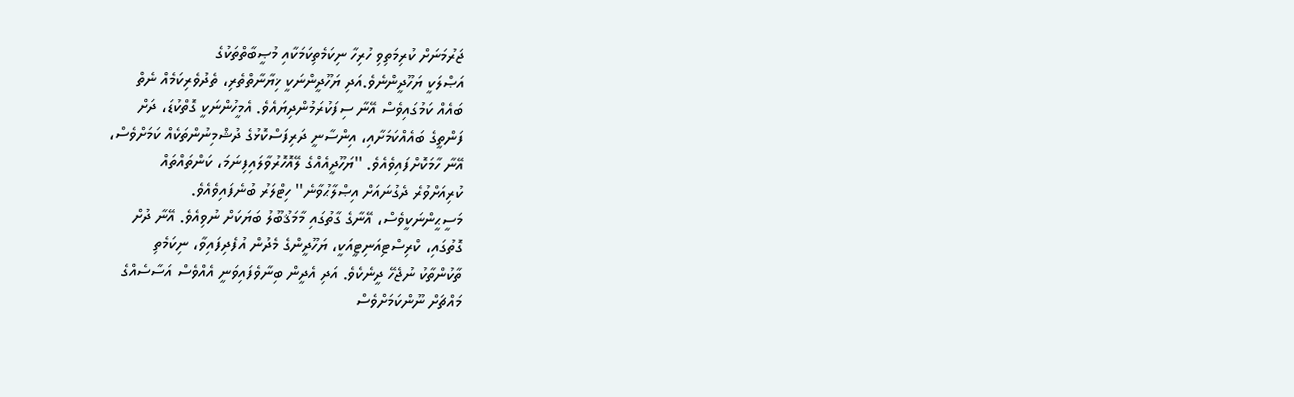ޖަރުމަނަށް ކުރިމަތިވި ހުރިހާ ނިކަމެތިކަމަކާއި މުޞީބާތްތަކުގެ
އަޞްލަކީ ޔަހޫދީންނެވެ.އަދި ޔަހޫދީންނަކީ ޚިޔާނާތްތެރި، ތެދުވެރިކަމެއް ނެތް
ބައެއް ކަމުގައިވެސް އޭނާ ސިފަކުރަމުންދިޔައެވެ. އެމީހުންނަކީ ގޮތްކުޑަ، ދަށް
ފަންތީގެ ބައެއްކަމަށާއި، އިންސާނީ ދަރިފަސްކޮޅުގެ ދުޝްމިނުންތަކެއް ކަމަށްވެސް،
އޭނާ ހާމަކޮށްފައިވެއެވެ. ''ޔަހޫދީއެއްގެ ލޭއޮހޮރުވާލައިފިނަމަ، ކަންތައްތައް
ކުރިއަށްވުރެ ދެގުނައަށް އިޞްލާޙުވާނެ'' ހިޓްލަރު ބުނެފައިވެއެވެ.
މަސީޙީންނަކީވެސް، އޭނާގެ ގާތުގައި މާމަޤުބޫލު ބަޔަކަށް ނުވިއެވެ. އޭނާ ދުށް
ގޮތުގައި، ކްރިސްޓިއަނިޓީއަކީ، ޔަހޫދީންގެ މެދުން އުފެދިފައިވާ، ނިކަމެތި
ތާކުންތާކު ނުޖެހޭ ދީނެކެވެ. އަދި އެދީން ބިނާވެފައިވަނީ އެއްވެސް އަސާސެއްގެ
މައްޗަށް ނޫންކަމަށްވެސް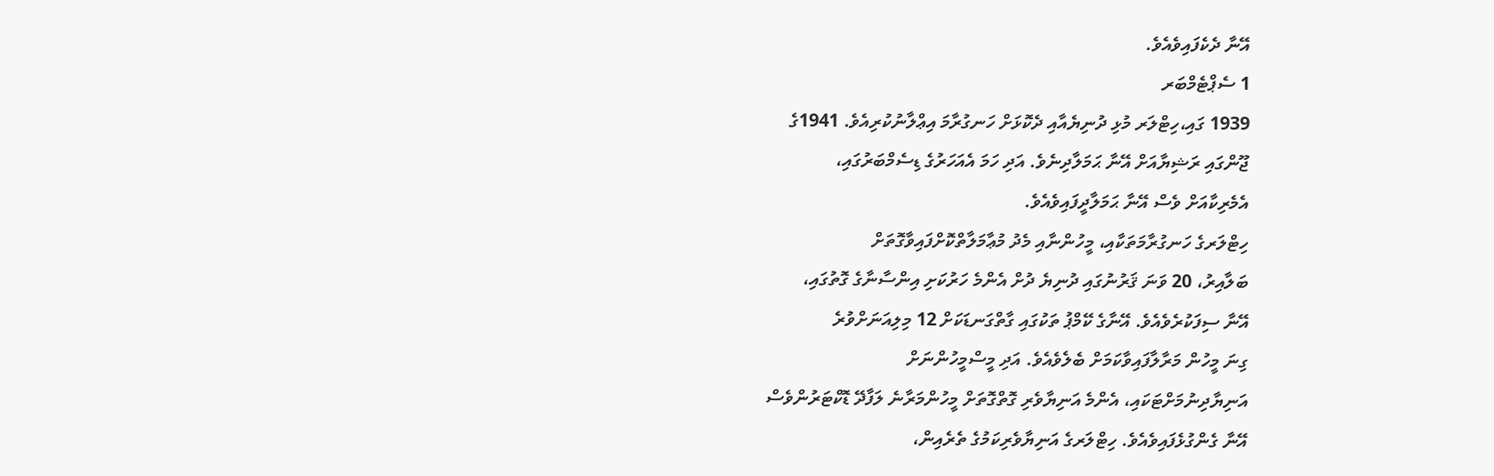އޭނާ ދެކެފައިވެއެވެ.
1 ސެޕްޓެމްބަރ
1939 ގައި،ހިޓްލަރ މުޅި ދުނިޔެއާއި ދެކޮޅަށް ހަނގުރާމަ އިޢްލާނުކުރިއެވެ. 1941ގެ
ޖޫންގައި ރަޝިޔާއަށް އޭނާ ޙަމަލާދިނެވެ. އަދި ހަމަ އެއަހަރުގެ ޑިސެމްބަރުގައި،
އެމެރިކާއަށް ވެސް އޭނާ ޙަމަލާދީފައިވެއެވެ.
ހިޓްލަރގެ ހަނގުރާމަތަކާއި، މީހުންނާއި މެދު މުޢާމަލާތްކޮށްފައިވާގޮތަށް
ބަލާއިރު، 20 ވަނަ ޤަރުނުގައި ދުނިޔެ ދުށް އެންމެ ހަރުކަށި އިންސާނާގެ ގޮތުގައި،
އޭނާ ސިފަކުރެވެއެވެ. އޭނާގެ ކޭމްޕު ތަކުގައި ގާތްގަނޑަކަށް 12 މިލިއަނަށްވުރެ
ގިނަ މީހުން މަރާލާފައިވާކަމަށް ބެލެވެއެވެ. އަދި މީސްމީހުންނަށް
އަނިޔާދިނުމަށްޓަކައި، އެންމެ އަނިޔާވެރި ގޮތްގޮތަށް މީހުންމަރާނެ ލަފާދޭ ޑޮކްޓަރުންވެސް
އޭނާ ގެންގުޅެފައިވެއެވެ. ހިޓްލަރގެ އަނިޔާވެރިކަމުގެ ތެރެއިން،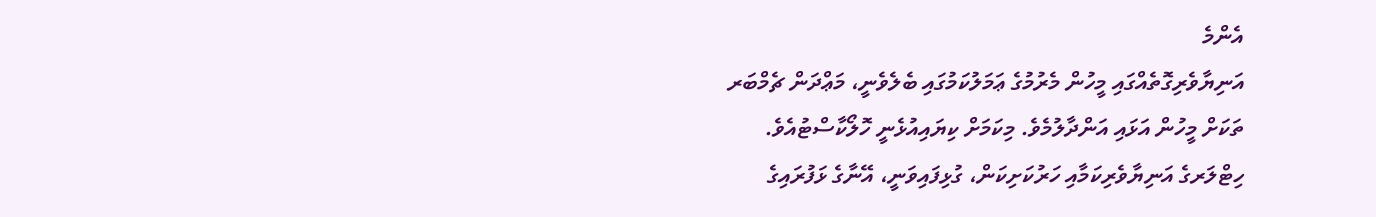އެންމެ
އަނިޔާވެރިގޮތެއްގައި މީހުން މެރުމުގެ ޢަމަލުކަމުގައި ބެލެވެނީ، މަޢްދަން ޗެމްބަރ
ތަކަށް މީހުން އަޅައި އަންދާލުމެވެ. މިކަމަށް ކިޔައިއުޅެނީ ހޮލޯކާސްޓުއެވެ.
ހިޓްލަރގެ އަނިޔާވެރިކަމާއި ހަރުކަށިކަން، ގުޅިފައިވަނީ، އޭނާގެ ޅަފުރައިގެ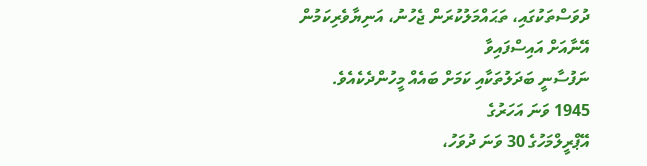ދުވަސްތަކުގައި، ތަޙައްމަލުކުރަން ޖެހުނު، އަނިޔާވެރިކަމުން އޭނާއަށް އައިސްފައިވާ
ނަފުސާނީ ބަދަލުތަކާއި ކަމަށް ބައެއް މީހުންދެކެއެވެ.
1945 ވަނަ އަހަރުގެ
އޭޕްރީލްމަހުގެ 30 ވަނަ ދުވަހު،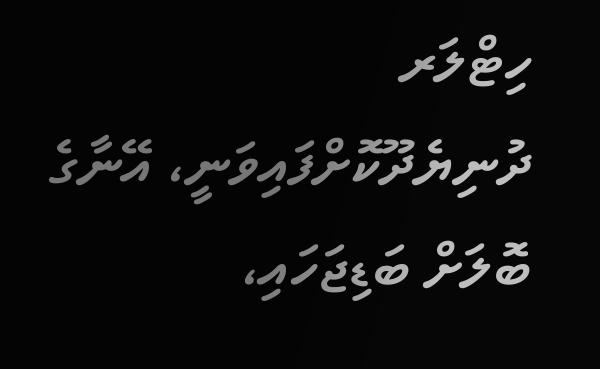ހިޓްލަރ ދުނިޔެދޫކޮށްފައިވަނީ، އޭނާގެ ބޮލަށް ބަޑިޖަހައި،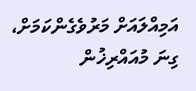އަމިއްލައަށް މަރުވެގެންކަމަށް، ގިނަ މުއައްރިޚުން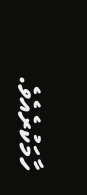ހާމަކުރެއެވެ.